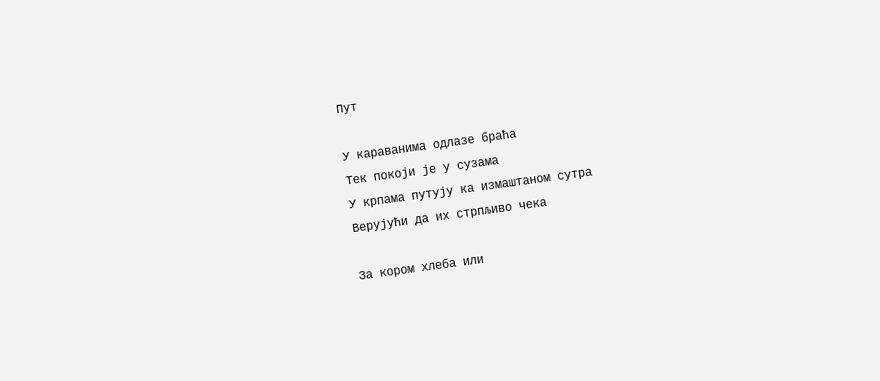Пут

У кaраванима одлазе браћа
Тек покоји је у сузама
У крпама путују ка измаштаном сутра
Верујући да их стрпљиво чека

За кором хлеба или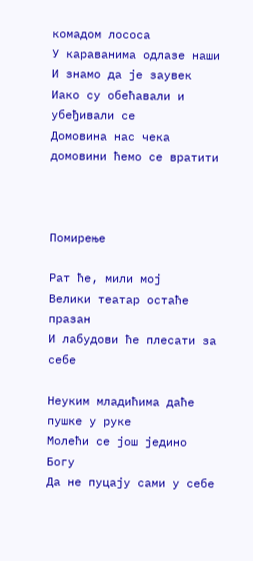комадом лососа
У караванима одлазе наши
И знамо да је заувек
Иако су обећавали и убеђивали се
Домовина нас чека домовини ћемо се вратити



Помирење

Рат ће, мили мој
Велики театар остаће празан
И лабудови ће плесати за себе

Неуким младићима даће пушке у руке
Молећи се још једино Богу
Да не пуцају сами у себе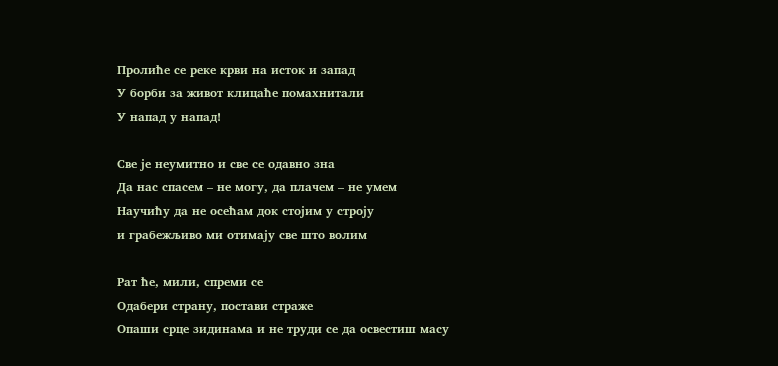Пролиће се реке крви на исток и запад
У борби за живот клицаће помахнитали
У напад у напад!

Све је неумитно и све се одавно зна
Да нас спасем – не могу, да плачем – не умем
Научићу да не осећам док стојим у строју
и грабежљиво ми отимају све што волим

Рат ће, мили, спреми се
Одабери страну, постави страже
Опаши срце зидинама и не труди се да освестиш масу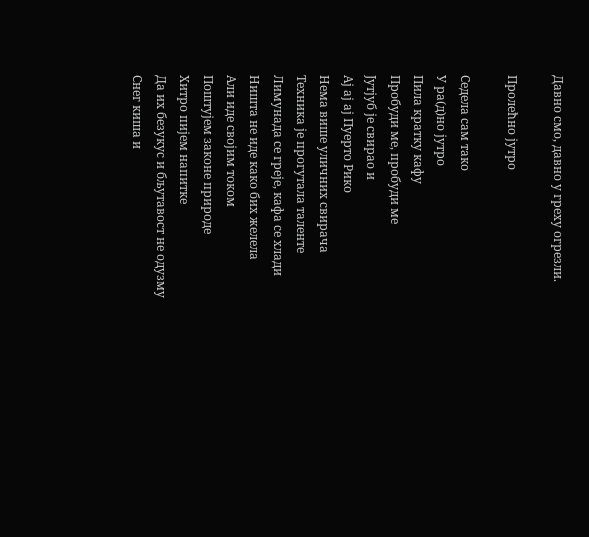Давно смо, давно у греху огрезли.

Пролећно јутро

Седела сам тако
У ра(д)но јутро
Пила кратку кафу
Пробуди ме, пробуди ме
Јутјуб је свирао и
Ај ај ај Пуерто Рико
Нема више уличних свирача
Техника је прогутала таленте
Лимунада се греје, кафа се хлади
Ништа не иде како бих желела
Али иде својим током
Поштујем законе природе
Хитро пијем напитке
Да их безукус и бљутавост не одузму
Снег киша и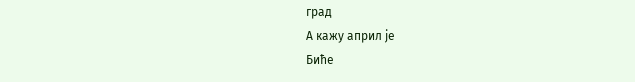град
А кажу април је
Биће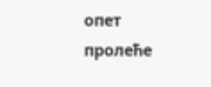опет пролеће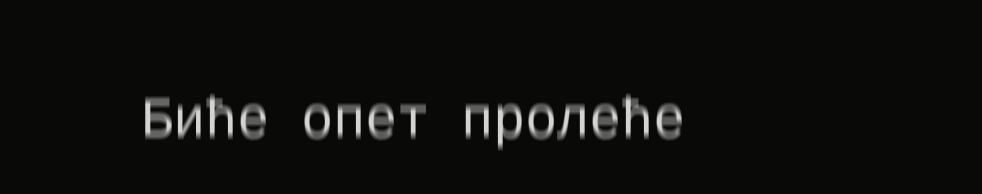Биће опет пролеће